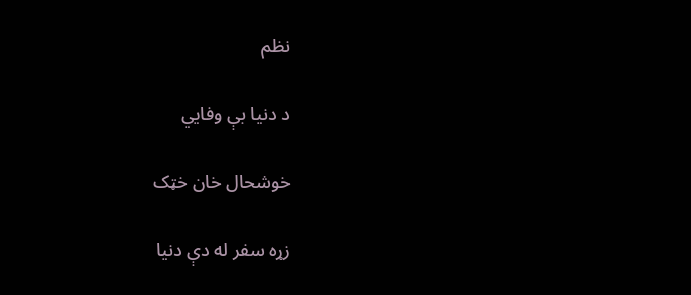نظم

د دنيا بې وفايي

خوشحال خان خټک

زړه سفر له دې دنيا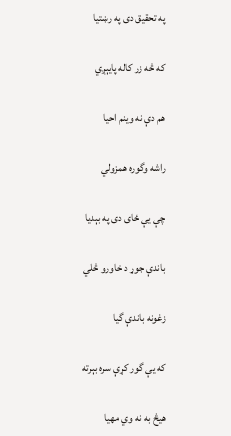په تحقيق دی په رښتيا

که څه زر کاله پايېږي

هم دې نه وينم احيا

راشه وگوره همزولي

چې يې ځای دی په بېديا

باندې جوړ د خاورو څلي

زغونه باندې گيا

که يې گور کړې سره بېرته

هيڅ به نه وي مهيا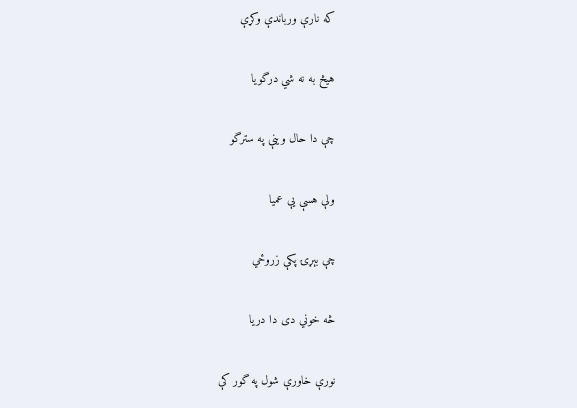که نارې ورباندې وکړې

هيڅ به نه شي درگويا

چې دا حال وينې په سترگو

ولې هسې يې عميا

چې بېړۍ پکې زروځي

څه خوني دی دا دريا

نورې خاورې شول په گور کې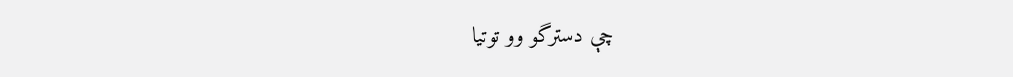چې دسترگو وو توتيا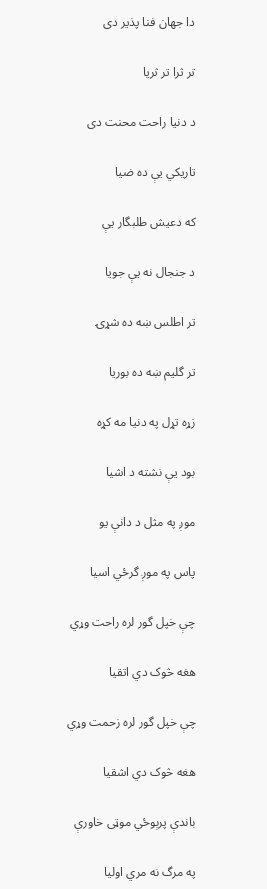دا جهان فنا پذير دی

تر ثرا تر ثريا

د دنيا راحت محنت دی

تاريکي يې ده ضيا

که دعيش طلبگار يې

د جنجال نه يې جويا

تر اطلس ښه ده شړۍ

تر گليم ښه ده بوريا

زړه تړل په دنيا مه کړه

بود يې نشته د اشيا

موږ په مثل د دانې يو

پاس په موږ گرځي اسيا

چې خپل گور لره راحت وړي

هغه څوک دي اتقيا

چې خپل گور لره زحمت وړي

هغه څوک دي اشقيا

باندې پرېوځي موټی خاورې

په مرگ نه مري اوليا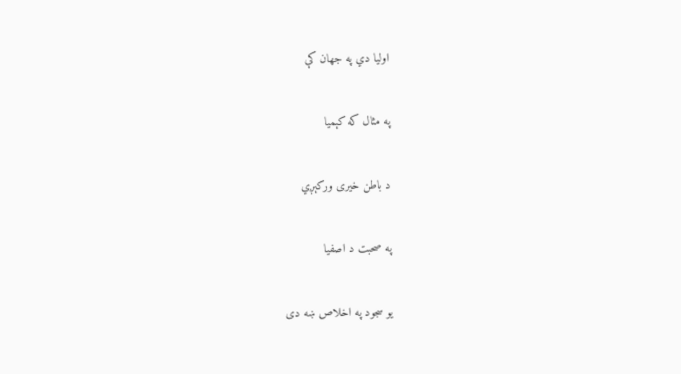اوليا دي په جهان کې

په مثال که کېميا

د باطن خيری ورکېږي

په صحبت د اصفيا

يو سجود په اخلاص ښه دی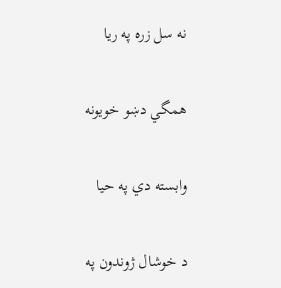نه سل زره په ريا

همگي دښو خويونه

وابسته دي په حيا

د خوشال ژوندون په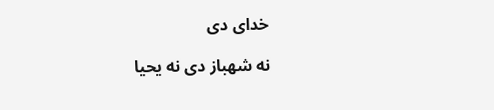خدای دی

نه شهباز دی نه يحيا